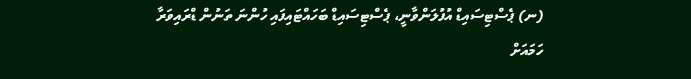(ނ) ޕެސްޓިސައިޑް އުފުލަންވާނީ، ޕެސްޓިސައިޑް ބަހައްޓައިފައި ހުންނަ ތަނުން ޑްރައިވަރާ ހަމައަށް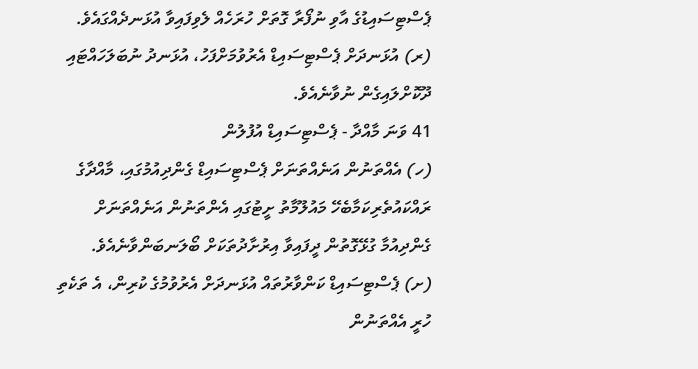ޕެސްޓިސައިޑުގެ އާވި ނުފޯރާ ގޮތަށް ހުރަހެއް ލެވިފައިވާ އުޅަނދެއްގައެވެ.
(ރ) އުޅަނދަށް ޕެސްޓިސައިޑް އެރުވުމަށްފަހު، އުޅަނދު ނުބަލަހައްޓައި ދޫކޮށްލައިގެން ނުވާނެއެވެ.
41 ވަނަ މާއްދާ - ޕެސްޓިސައިޑް އުފުލުން
(ހ) އެއްތަނުން އަނެއްތަނަށް ޕެސްޓިސައިޑް ގެންދިއުމުގައި، މާއްދާގެ ރައްކައުތެރިކަމާބެހޭ މައުލޫމާތު ށީޓުގައި އެންތަނުން އަނެއްތަނަށް ގެންދިއުމާ ގުޅޭގޮތުން ދީފައިވާ އިރުށާދުތަކަށް ބޯލަނބަންވާނެއެވެ.
(ށ) ޕެސްޓިސައިޑް ކަންވާރުތައް އުޅަނދަށް އެރުވުމުގެ ކުރިން، އެ ތަކެތި ހުރީ އެއްތަނުން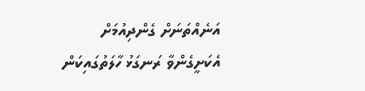އަނެއްތަނަށް ގެންދިއުމަށް އެކަށީގެންވާ ރަނގަޅު ހާލަތުގައިކަން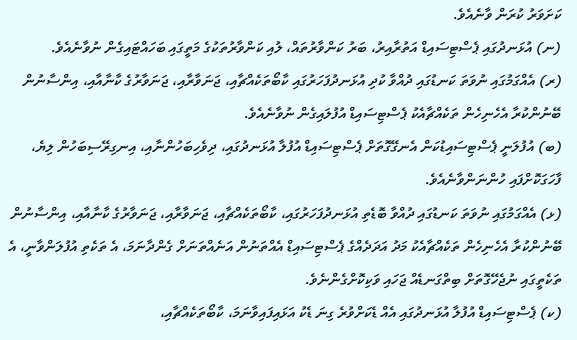ކަށަވަރު ކުރަން ވާނެއެވެ.
(ނ) އުޅަނދުގައި ޕެސްޓިސައިޑް އަތުރާއިރު، ބަރު ކަންވާރުތައް، ލުއި ކަންވާރުތަކުގެ މަތީގައި ބަހައްޓައިގެން ނުވާނެއެވެ.
(ރ) އެއްގަމުގައި ނުވަތަ ކަނޑުގައި ދުއްވާ ކުދި އުޅަނދުފަހަރުގައި ކާބޯތަކެއްޗާއި، ޖަނަވާރާއި، ޖަނަވާރުގެ ކާނާއާއި، އިންސާނުން ބޭނުންކުރާ އެހެނިހެން ތަކެއްޗާއެކު ޕެސްޓިސައިޑް އުފުލައިގެން ނުވާނެއެވެ.
(ބ) އުފުލަނީ ޕެސްޓިސައިޑުކަން އެނގޭގޮތަށް ޕެސްޓިސައިޑް އުފުލާ އުޅަނދުގައި، ދިވެހިބަހުންނާއި، އިނގިރޭސިބަހުން ލިޔެ، ފާހަގަކޮށްފައި ހުންނަންވާނެއެވެ.
(ޅ) އެއްގަމުގައި ނުވަތަ ކަނޑުގައި ދުއްވާ ބޮޑެތި އުޅަނދުފަހަރުގައި، ކާބޯތަކެއްޗާއި، ޖަނަވާރާއި، ޖަނަވާރުގެ ކާނާއާއި، އިންސާނުން ބޭނުންކުރާ އެހެނިހެން ތަކެއްޗާއެކު މަދު އަދަދެއްގެ ޕެސްޓިސައިޑް އެއްތަނުން އަނެއްތަނަށް ގެންދާނަމަ، އެ ތަކެތި އުފުލަންވާނީ، އެ ތަކެތީގައި ނުޖެހޭގޮތަށް ބިތްގަނޑެއް ޖަހައި ވަކިކޮށްގެންނެވެ.
(ކ) ޕެސްޓިސައިޑް އުފުލާ އުޅަނދުގައި އެއް ޑެކަށްވުރެ ގިނަ ޑެކު އަޅައިފައިވާނަމަ، ކާބޯތަކެއްޗާއި،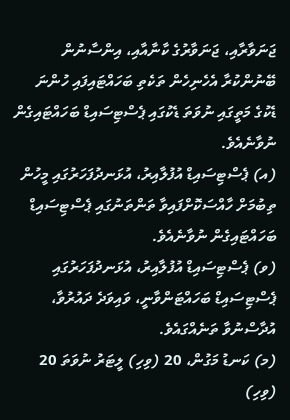ޖަނަވާރާއި، ޖަނަވާރުގެ ކާނާއާއި، އިންސާނުން ބޭނުންކުރާ އެހެނިހެން ތަކެތި ބަހައްޓައިފައި ހުންނަ ޑެކުގެ މަތީގައި ނުވަތަ ޑެކުގައި ޕެސްޓިސައިޑް ބަހައްޓައިގެން ނުވާނެއެވެ.
(އ) ޕެސްޓިސައިޑް އުފުލާއިރު، އުޅަނދުފަހަރުގައި މީހުން ތިބުމަށް ހާއްސަކޮށްފައިވާ ތަންތަނުގައި ޕެސްޓިސައިޑް ބަހައްޓައިގެން ނުވާނެއެވެ.
(ވ) ޕެސްޓިސައިޑް އުފުލާއިރު، އުޅަނދުފަހަރުގައި ޕެސްޓިސައިޑް ބަހައްޓަންވާނީ، ވައިވަދެ ދައުރުވާ، އުދާސްނުވާ ތަނެއްގައެވެ.
(މ) ކަނޑު މަގުން، 20 (ވިހި) ލީޓަރު ނުވަތަ 20 (ވިހި)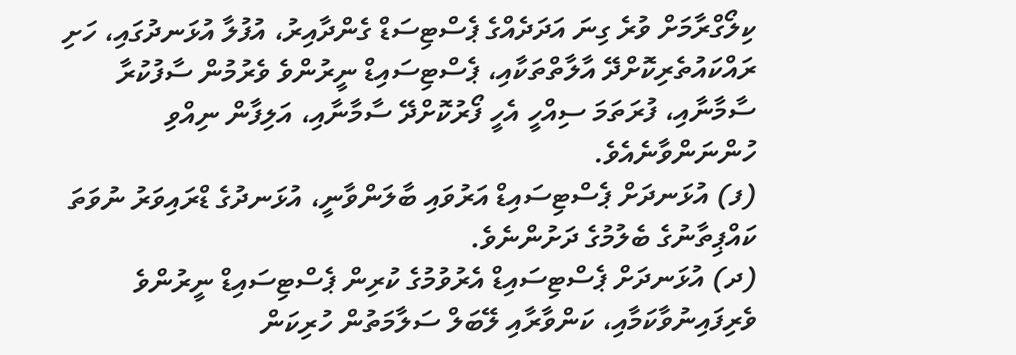ކިލޯގްރާމަށް ވުރެ ގިނަ އަދަދެއްގެ ޕެސްޓިސަޑް ގެންދާއިރު، އުފުލާ އުޅަނދުގައި، ހަށި ރައްކައުތެރިކޮށްދޭ އާލާތްތަކާއި، ޕެސްޓިސައިޑް ނީރުންވެ ވެރުމުން ސާފުކުރާ ސާމާނާއި، ފުރަތަމަ ސިއްހީ އެހީ ފޯރުކޮށްދޭ ސާމާނާއި، އަލިފާން ނިއްވި ހުންނަންވާނެއެވެ.
(ފ) އުޅަނދަށް ޕެސްޓިސައިޑް އަރުވައި ބާލަންވާނީ، އުޅަނދުގެ ޑްރައިވަރު ނުވަތަ ކައްޕިތާނުގެ ބެލުމުގެ ދަށުންނެވެ.
(ދ) އުޅަނދަށް ޕެސްޓިސައިޑް އެރުވުމުގެ ކުރިން ޕެސްޓިސައިޑް ނީރުންވެ ވެރިފައިނުވާކަމާއި، ކަންވާރާއި ލޭބަލް ސަލާމަތުން ހުރިކަން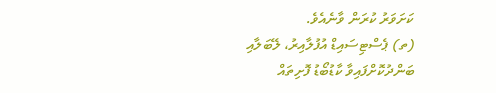ކަށަވަރު ކުރަން ވާނެއެވެ.
(ތ) ޕެސްޓިސައިޑް އުފުލާއިރު، ލޭބަލާއި ބަންދުކޮށްފައިވާ ކާޑުބޯޑު ފޮށިތައް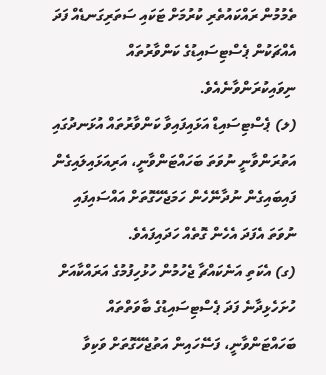ތެމުމުން ރައްކައުތެރި ކުރުމަށް ޓަކައި ސަތަރިގަނޑެއް ފަދަ އެއްޗަކުން ޕެސްޓިސައިޑުގެ ކަންވާރުތައް ނިވައިކުރަންވާނެއެވެ.
(ލ) ޕެސްޓިސައިޑް އަޅައިފައިވާ ކަންވާރުތައް އުޅަނދުގައި އަތުރަންވާނީ ނުވަތަ ބަހައްޓަންވާނީ، އަރިއަޅައިލައިގެން ފައިބައިގެން ނުދާނޭހެން ހަމަޖެހޭގޮތަށް އައްސައިފައި ނުވަތަ އެފަދަ އެހެން ގޮތެއް ހަދައިފައެވެ.
(ގ) އެކަތި އަނެކައްޗާ ޖެހުމުން ހުޅުހިފުމުގެ އަރައްކާއަށް ހުށަހެޅިދާނެ ފަދަ ޕެސްޓިސައިޑުގެ ބާވަތްތައް ބަހައްޓަންވާނީ، ފަސޭހައިން އަތުޖެހޭގޮތަށް ވަކިވާ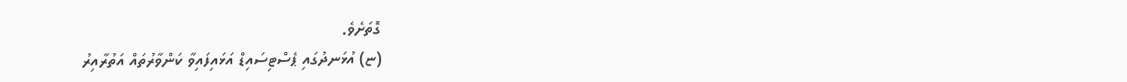ގޮތަށެވެ.
(ޏ) އުޅަނދުގައި ޕެސްޓިސައިޑް އަޅައިފައިވާ ކަންވާރުތައް އަތުރާއިރު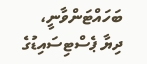ބަހައްޓަންވާނީ، ދިޔާ ޕެސްޓިސައިޑުގެ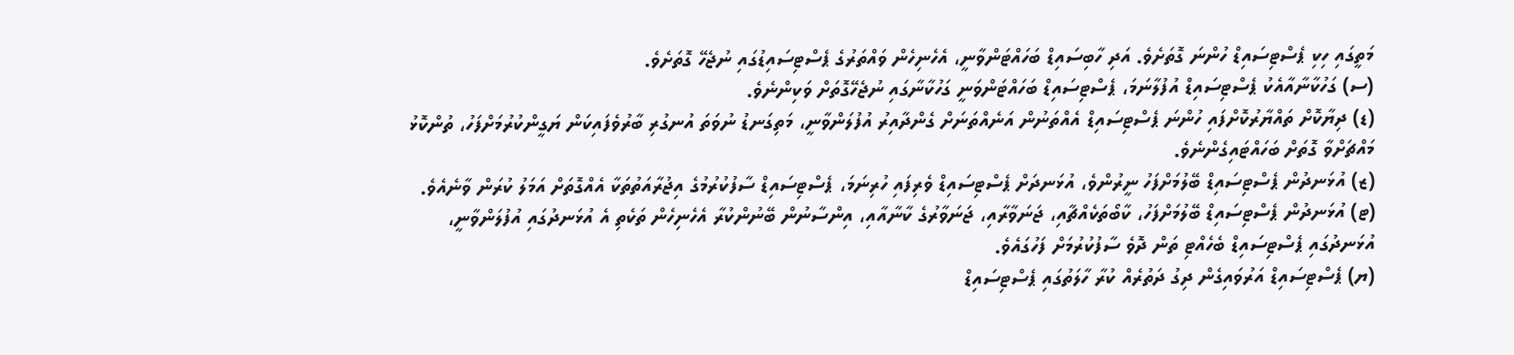މަތީގައި ހިކި ޕެސްޓިސައިޑް ހުންނަ ގޮތަށެވެ. އަދި ހާބިސައިޑް ބަހައްޓަންވާނީ، އެހެނިހެން ވައްތަރުގެ ޕެސްޓިސައިޑުގައި ނުޖެހޭ ގޮތަށެވެ.
(ސ) ގަހުކާނާއާއެކު ޕެސްޓިސައިޑް އުފުލާނަމަ، ޕެސްޓިސައިޑް ބަހައްޓަންވަނީ ގަހުކާނާގައި ނުޖެހޭގޮތަށް ވަކިންނެވެ.
(ޑ) ދިޔާކޮށް ތައްޔާރުކޮށްފައި ހުންނަ ޕެސްޓިސައިޑް އެއްތަނުން އަނެއްތަނަށް ގެންދާއިރު އުފުލަންވާނީ، މަތިގަނޑު ނުވަތަ އުނގުރި ބާރުވެފައިކަން ޔަގީންކުރުމަށްފަހު، ތުންކޮޅު މައްޗަށްވާ ގޮތަށް ބަހައްޓައިގެންނެވެ.
(ޒ) އުޅަނދުން ޕެސްޓިސައިޑް ބޭލުމަށްފަހު ނީރުންވެ، އުޅަނދަށް ޕެސްޓިސައިޑް ވެރިފައި ހުރިނަމަ، ޕެސްޓިސައިޑް ސާފުކުރުމުގެ އިޖުރާއަތުތަކާ އެއްގޮތަށް އަމަލު ކުރަން ވާނެއެވެ.
(ޓ) އުޅަނދުން ޕެސްޓިސައިޑް ބޭލުމަށްފަހު، ކާބޯތަކެއްޗާއި، ޖަނަވާރާއި، ޖަނަވާރުގެ ކާނާއާއި، އިންސާނުން ބޭނުންކުރާ އެހެނިހެން ތަކެތި އެ އުޅަނދުގައި އުފުލަންވާނީ، އުޅަނދުގައި ޕެސްޓިސައިޑް ބެހެއްޓި ތަން ދޮވެ ސާފުކުރުމަށް ފަހުގައެވެ.
(ޔ) ޕެސްޓިސައިޑް އަރުވައިގެން ދިގު ދަތުރެއް ކުރާ ހާލަތުގައި ޕެސްޓިސައިޑް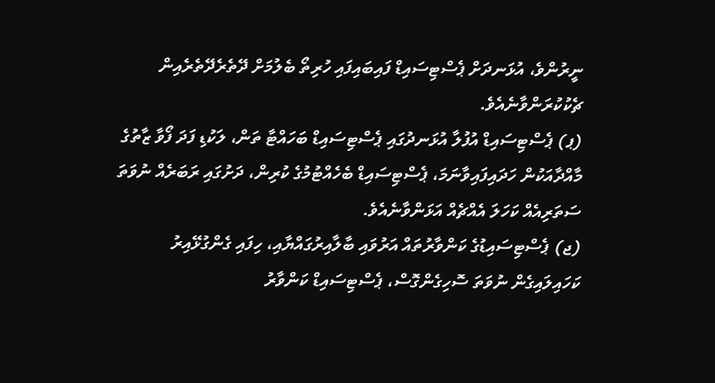ނީރުންވެ، އުޅަނދަށް ޕެސްޓިސައިޑް ފައިބައިފައި ހުރިތޯ ބެލުމަށް ދޭތެރެދޭތެރެއިން ޗެކުކުރަންވާނެއެވެ.
(ޕ) ޕެސްޓިސައިޑް އުފުލާ އުޅަނދުގައި ޕެސްޓިސައިޑް ބަހައްޓާ ތަން، ލަކުޑި ފަދަ ފޯވާ ޒާތުގެ މާއްދާއަކުން ހަދައިފައިވާނަމަ، ޕެސްޓިސައިޑް ބެހެއްޓުމުގެ ކުރިން، ދަށުގައި ރަބަރެއް ނުވަތަ ސަތަރިއެއް ކަހަލަ އެއްޗެއް އަޅަންވާނެއެވެ.
(ޖ) ޕެސްޓިސައިޑުގެ ކަންވާރުތައް އަރުވައި ބާލާއިރުގައްޔާއި، ހިފައި ގެންގުޅޭއިރު ކަހައިލައިގެން ނުވަތަ ސޮހިގެންގޮސް، ޕެސްޓިސައިޑް ކަންވާރު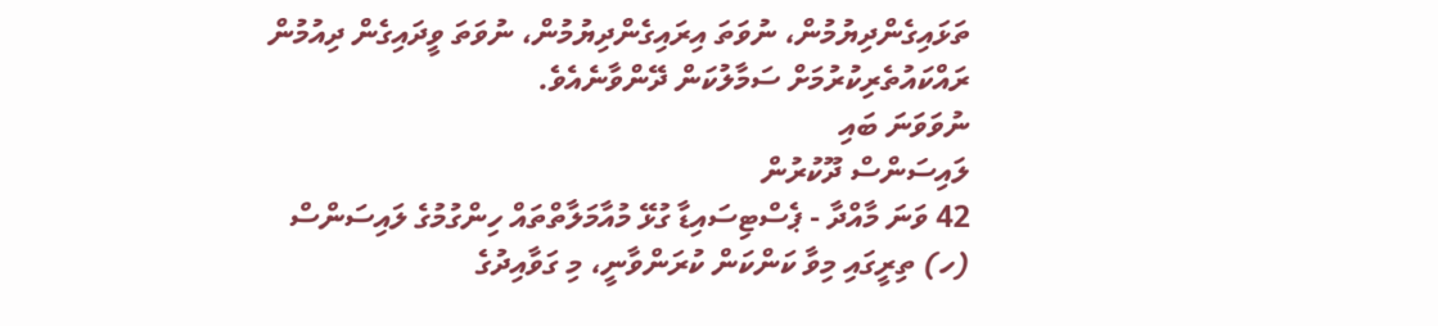ތަޅައިގެންދިޔުމުން، ނުވަތަ އިރައިގެންދިޔުމުން، ނުވަތަ ވީދައިގެން ދިއުމުން ރައްކައުތެރިކުރުމަށް ސަމާލުކަން ދޭންވާނެއެވެ.
ނުވަވަނަ ބައި
ލައިސަންސް ދޫކުރުން
42 ވަނަ މާއްދާ - ޕެސްޓިސައިޑާ ގުޅޭ މުއާމަލާތްތައް ހިންގުމުގެ ލައިސަންސް
(ހ) ތިރީގައި މިވާ ކަންކަން ކުރަންވާނީ، މި ގަވާއިދުގެ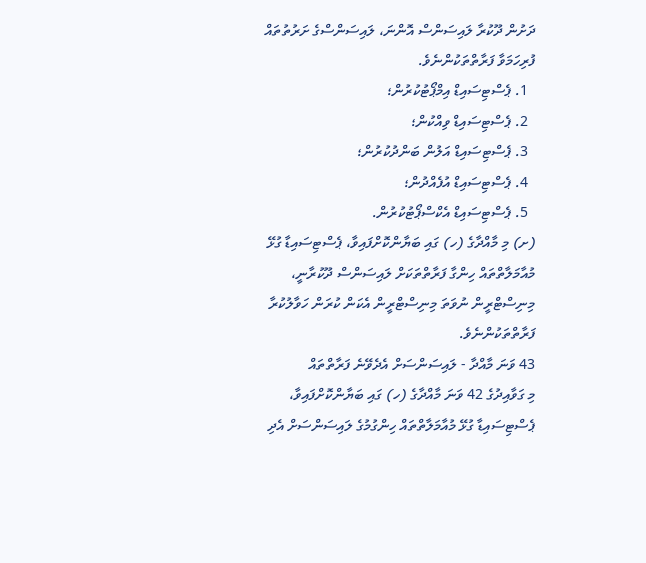ދަށުން ދޫކުރާ ލައިސަންސް އޮންނަ، ލައިސަންސްގެ ށަރުތުތައް ފުރިހަމަވާ ފަރާތްތަކުންނެވެ.
  1. ޕެސްޓިސައިޑް އިމްޕޯޓުކުރުން؛
  2. ޕެސްޓިސައިޑް ވިއްކުން؛
  3. ޕެސްޓިސައިޑް އަލުން ބަންދުކުރުން؛
  4. ޕެސްޓިސައިޑް އުފެއްދުން؛
  5. ޕެސްޓިސައިޑް އެކްސްޕޯޓުކުރުން.
(ށ) މި މާއްދާގެ (ހ) ގައި ބަޔާންކޮށްފައިވާ، ޕެސްޓިސައިޑާ ގުޅޭ މުއާމަލާތްތައް ހިންގާ ފަރާތްތަކަށް ލައިސަންސް ދޫކުރާނީ، މިނިސްޓްރީން ނުވަތަ މިނިސްޓްރީން އެކަން ކުރަން ހަވާލުކުރާ ފަރާތްތަކުންނެވެ.
43 ވަނަ މާއްދާ - ލައިސަންސަށް އެދެވޭނެ ފަރާތްތައް
މި ގަވާއިދުގެ 42 ވަނަ މާއްދާގެ (ހ) ގައި ބަޔާންކޮށްފައިވާ، ޕެސްޓިސައިޑާ ގުޅޭ މުއާމަލާތްތައް ހިންގުމުގެ ލައިސަންސަށް އެދި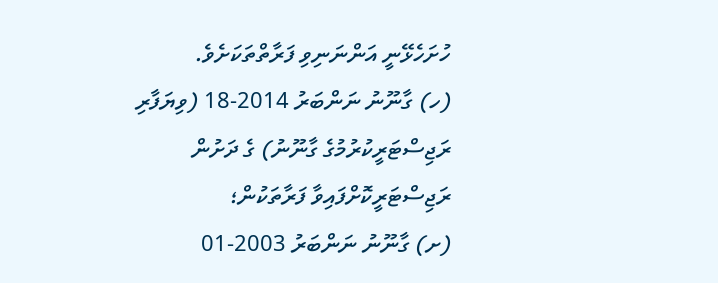ހުށަހެޅޭނީ އަންނަނިވި ފަރާތްތަކަށެވެ.
(ހ) ގާނޫނު ނަންބަރު 2014-18 (ވިޔަފާރި ރަޖިސްޓަރީކުރުމުގެ ގާނޫނު) ގެ ދަށުން ރަޖިސްޓަރީކޮށްފައިވާ ފަރާތަކުން؛
(ށ) ގާނޫނު ނަންބަރު 2003-01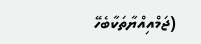(ޖަމްއިއްޔާތަކާބެހޭ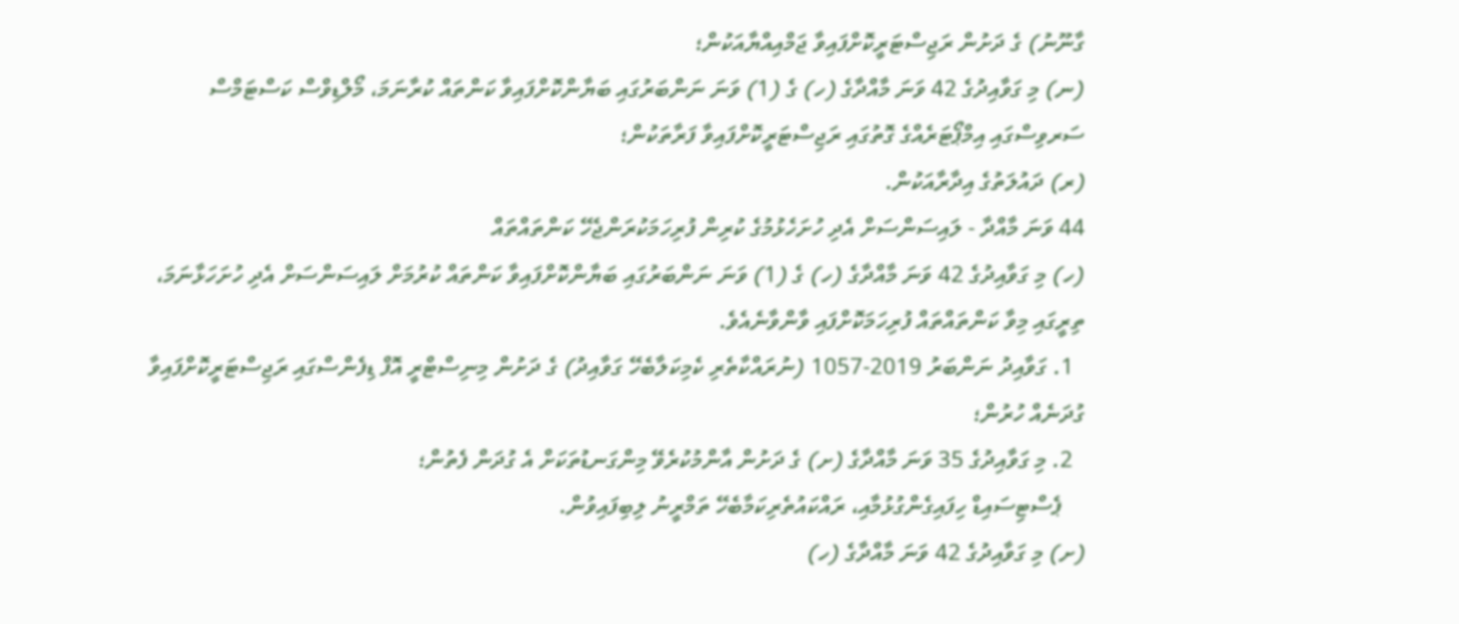ގާނޫނު) ގެ ދަށުން ރަޖިސްޓަރީކޮށްފައިވާ ޖަމްއިއްޔާއަކުން؛
(ނ) މި ގަވާއިދުގެ 42 ވަނަ މާއްދާގެ (ހ) ގެ (1) ވަނަ ނަންބަރުގައި ބަޔާންކޮށްފައިވާ ކަންތައް ކުރާނަމަ، މޯލްޑިވްސް ކަސްޓަމްސް ސަރވިސްގައި އިމްޕޯޓަރެއްގެ ގޮތުގައި ރަޖިސްޓަރީކޮށްފައިވާ ފަރާތަކުން؛
(ރ) ދައުލަތުގެ އިދާރާއަކުން.
44 ވަނަ މާއްދާ - ލައިސަންސަށް އެދި ހުށަހެޅުމުގެ ކުރިން ފުރިހަމަކުރަންޖެހޭ ކަންތައްތައް
(ހ) މި ގަވާއިދުގެ 42 ވަނަ މާއްދާގެ (ހ) ގެ (1) ވަނަ ނަންބަރުގައި ބަޔާންކޮށްފައިވާ ކަންތައް ކުރުމަށް ލައިސަންސަށް އެދި ހުށަހަޅާނަމަ، ތިރީގައި މިވާ ކަންތައްތައް ފުރިހަމަކޮށްފައި ވާންވާނެއެވެ.
  1. ގަވާއިދު ނަންބަރު 2019-1057 (ނުރައްކާތެރި ކެމިކަލާބެހޭ ގަވާއިދު) ގެ ދަށުން މިނިސްޓްރީ އޮފް ޑިފެންސްގައި ރަޖިސްޓަރީކޮށްފައިވާ ގުދަނެއް ހުރުން؛
  2. މި ގަވާއިދުގެ 35 ވަނަ މާއްދާގެ (ށ) ގެ ދަށުން އާންމުކުރެވޭ މިންގަނޑުތަކަށް އެ ގުދަން ފެތުން؛
    ޕެސްޓިސައިޑް ހިފައިގެންގުޅުމާއި، ރައްކައުތެރިކަމާބެހޭ ތަމްރީނު ލިބިފައިވުން.
(ށ) މި ގަވާއިދުގެ 42 ވަނަ މާއްދާގެ (ހ)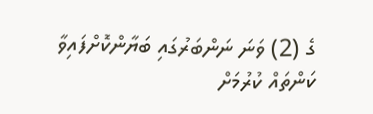ގެ (2) ވަނަ ނަންބަރުގައި ބަޔާންކޮށްފައިވާ ކަންތައް ކުރުމަށް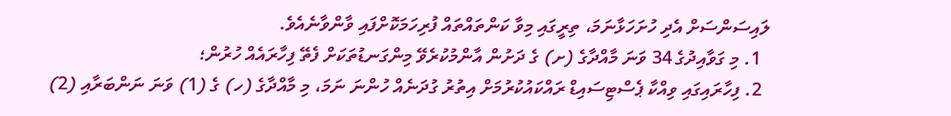ލައިސަންސަށް އެދި ހުށަހަޅާނަމަ، ތިރީގައި މިވާ ކަންތައްތައް ފުރިހަމަކޮށްފައި ވާންވާނެއެވެ.
  1. މި ގަވާއިދުގެ 34 ވަނަ މާއްދާގެ (ށ) ގެ ދަށުން އާންމުކުރެވޭ މިންގަނޑުތަކަށް ފެތޭ ފިހާރައެއް ހުރުން؛
  2. ފިހާރައިގައި ވިއްކާ ޕެސްޓިސައިޑް ރައްކައުކުރުމަށް އިތުރު ގުދަނެއް ހުންނަ ނަމަ، މި މާއްދާގެ (ހ) ގެ (1) ވަނަ ނަންބަރާއި (2)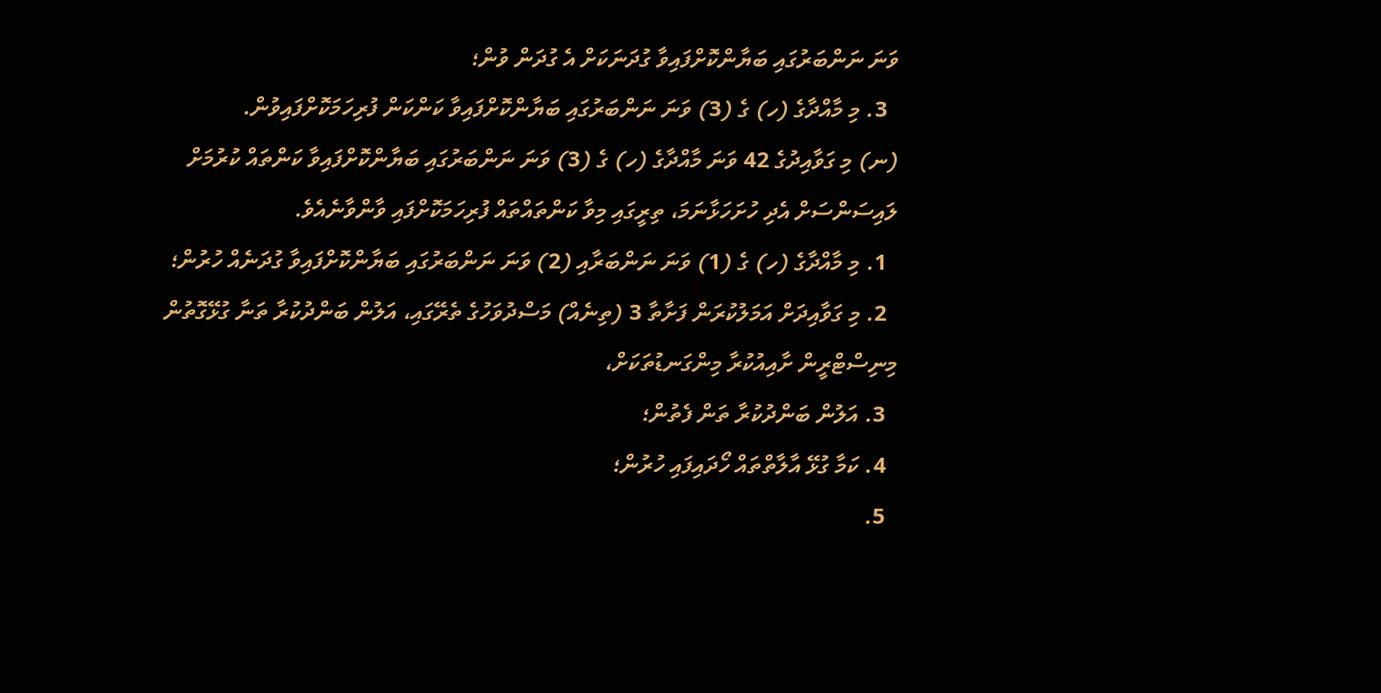ވަނަ ނަންބަރުގައި ބަޔާންކޮށްފައިވާ ގުދަނަކަށް އެ ގުދަން ވުން؛
  3. މި މާއްދާގެ (ހ) ގެ (3) ވަނަ ނަންބަރުގައި ބަޔާންކޮށްފައިވާ ކަންކަން ފުރިހަމަކޮށްފައިވުން.
(ނ) މި ގަވާއިދުގެ 42 ވަނަ މާއްދާގެ (ހ) ގެ (3) ވަނަ ނަންބަރުގައި ބަޔާންކޮށްފައިވާ ކަންތައް ކުރުމަށް ލައިސަންސަށް އެދި ހުށަހަޅާނަމަ، ތިރީގައި މިވާ ކަންތައްތައް ފުރިހަމަކޮށްފައި ވާންވާނެއެވެ.
  1. މި މާއްދާގެ (ހ) ގެ (1) ވަނަ ނަންބަރާއި (2) ވަނަ ނަންބަރުގައި ބަޔާންކޮށްފައިވާ ގުދަނެއް ހުރުން؛
  2. މި ގަވާއިދަށް އަމަލުކުރަން ފަށާތާ 3 (ތިނެއް) މަސްދުވަހުގެ ތެރޭގައި، އަލުން ބަންދުކުރާ ތަނާ ގުޅޭގޮތުން މިނިސްޓްރީން ށާއިއުކުރާ މިންގަނޑުތަކަށް،
  3. އަލުން ބަންދުކުރާ ތަން ފެތުން؛
  4. ކަމާ ގުޅޭ އާލާތްތައް ހޯދައިފައި ހުރުން؛
  5.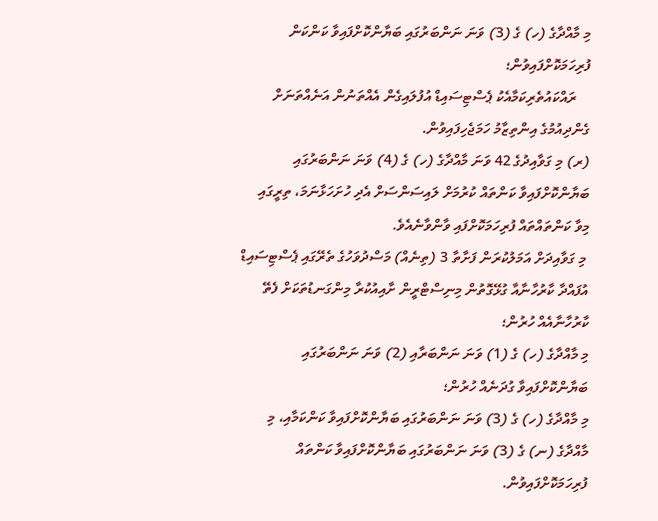މި މާއްދާގެ (ހ) ގެ (3) ވަނަ ނަންބަރުގައި ބަޔާންކޮށްފައިވާ ކަންކަން ފުރިހަމަކޮށްފައިވުން؛
    ރައްކައުތެރިކަމާއެކު ޕެސްޓިސައިޑް އުފުލައިގެން އެއްތަނުން އަނެއްތަނަށް ގެންދިއުމުގެ އިންތިޒާމު ހަމަޖެހިފައިވުން.
(ރ) މި ގަވާއިދުގެ 42 ވަނަ މާއްދާގެ (ހ) ގެ (4) ވަނަ ނަންބަރުގައި ބަޔާންކޮށްފައިވާ ކަންތައް ކުރުމަށް ލައިސަންސަށް އެދި ހުށަހަޅާނަމަ، ތިރީގައި މިވާ ކަންތައްތައް ފުރިހަމަކޮށްފައި ވާންވާނެއެވެ.
 މި ގަވާއިދަށް އަމަލުކުރަން ފަށާތާ 3 (ތިނެއް) މަސްދުވަހުގެ ތެރޭގައި ޕެސްޓިސައިޑް އުފައްދާ ކާރުހާނާއާ ގުޅޭގޮތުން މިނިސްޓްރީން ށާއިއުކުރާ މިންގަނޑުތަކަށް ފެތޭ ކާރުހާނާއެއް ހުރުން؛
މި މާއްދާގެ (ހ) ގެ (1) ވަނަ ނަންބަރާއި (2) ވަނަ ނަންބަރުގައި ބަޔާންކޮށްފައިވާ ގުދަނެއް ހުރުން؛
މި މާއްދާގެ (ހ) ގެ (3) ވަނަ ނަންބަރުގައި ބަޔާންކޮށްފައިވާ ކަންކަމާއި، މި މާއްދާގެ (ނ) ގެ (3) ވަނަ ނަންބަރުގައި ބަޔާންކޮށްފައިވާ ކަންތައް ފުރިހަމަކޮށްފައިވުން.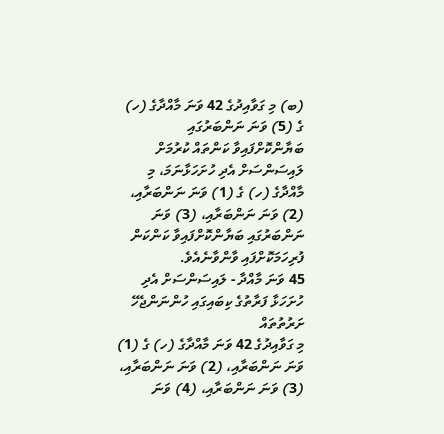(ބ) މި ގަވާއިދުގެ 42 ވަނަ މާއްދާގެ (ހ) ގެ (5) ވަނަ ނަންބަރުގައި ބަޔާންކޮށްފައިވާ ކަންތައް ކުރުމަށް ލައިސަންސަށް އެދި ހުށަހަޅާނަމަ، މި މާއްދާގެ (ހ) ގެ (1) ވަނަ ނަންބަރާއި، (2) ވަނަ ނަންބަރާއި، (3) ވަނަ ނަންބަރުގައި ބަޔާންކޮށްފައިވާ ކަންކަން ފުރިހަމަކޮށްފައި ވާންވާނެއެވެ.
45 ވަނަ މާއްދާ - ލައިސަންސަށް އެދި ހުށަހަޅާ ފަރާތުގެ ކިބައިގައި ހުންނަންޖެހޭ ށަރުތުތައް
މި ގަވާއިދުގެ 42 ވަނަ މާއްދާގެ (ހ) ގެ (1) ވަނަ ނަންބަރާއި، (2) ވަނަ ނަންބަރާއި، (3) ވަނަ ނަންބަރާއި، (4) ވަނަ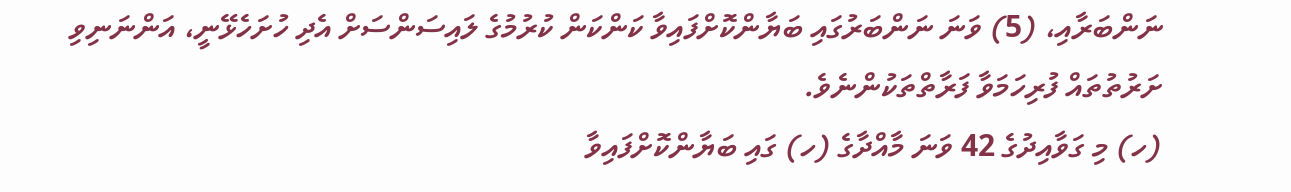ނަންބަރާއި، (5) ވަނަ ނަންބަރުގައި ބަޔާންކޮށްފައިވާ ކަންކަން ކުރުމުގެ ލައިސަންސަށް އެދި ހުށަހެޅޭނީ، އަންނަނިވި ށަރުތުތައް ފުރިހަމަވާ ފަރާތްތަކުންނެވެ.
(ހ) މި ގަވާއިދުގެ 42 ވަނަ މާއްދާގެ (ހ) ގައި ބަޔާންކޮށްފައިވާ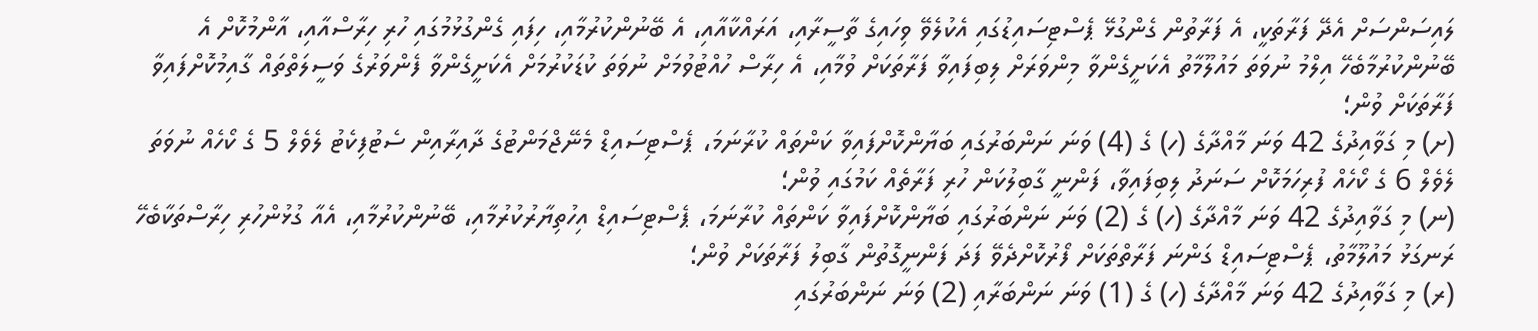ލައިސަންސަށް އެދޭ ފަރާތަކީ، އެ ފަރާތުން ގެންގުޅޭ ޕެސްޓިސައިޑުގައި އެކުލެވޭ ވިހައިގެ ތާސީރާއި، އަރައްކާއާއި، އެ ބޭނުންކުރުމާއި، ހިފައި ގެންގުޅުމުގައި ހުރި ހިރާސްއާއި، އާންމުކޮށް އެ ބޭނުންކުރުމާބެހޭ އިލްމު ނުވަތަ މައުލޫމާތު އެކަށީގެންވާ މިންވަރަށް ލިބިފައިވާ ފަރާތަކަށް ވުމާއި، އެ ހިރާސް ހުއްޓުވުމަށް ނުވަތަ ކުޑަކުރުމަށް އެކަށީގެންވާ ފެންވަރުގެ ވަސީލަތްތައް ގާއިމުކޮށްފައިވާ ފަރާތަކަށް ވުން؛
(ށ) މި ގަވާއިދުގެ 42 ވަނަ މާއްދާގެ (ހ) ގެ (4) ވަނަ ނަންބަރުގައި ބަޔާންކޮށްފައިވާ ކަންތައް ކުރާނަމަ، ޕެސްޓިސައިޑް މެނޭޖްމަންޓުގެ ދާއިރާއިން ސެޓުފިކެޓު ލެވެލް 5 ގެ ކޯހެއް ނުވަތަ ލެވެލް 6 ގެ ކޯހެއް ފުރިހަމަކޮށް ސަނަދު ލިބިފައިވާ، ފަންނީ ގާބިލުކަން ހުރި ފަރާތެއް ކަމުގައި ވުން؛
(ނ) މި ގަވާއިދުގެ 42 ވަނަ މާއްދާގެ (ހ) ގެ (2) ވަނަ ނަންބަރުގައި ބަޔާންކޮށްފައިވާ ކަންތައް ކުރާނަމަ، ޕެސްޓިސައިޑް އިހުތިޔާރުކުރުމާއި، ބޭނުންކުރުމާއި، އެއާ ގުޅުންހުރި ހިރާސްތަކާބެހޭ ރަނގަޅު މައުލޫމާތު، ޕެސްޓިސައިޑް ގަންނަ ފަރާތްތަކަށް ފޯރުކޮށްދެވޭ ފަދަ ފަންނީގޮތުން ގާބިލު ފަރާތަކަށް ވުން؛
(ރ) މި ގަވާއިދުގެ 42 ވަނަ މާއްދާގެ (ހ) ގެ (1) ވަނަ ނަންބަރާއި (2) ވަނަ ނަންބަރުގައި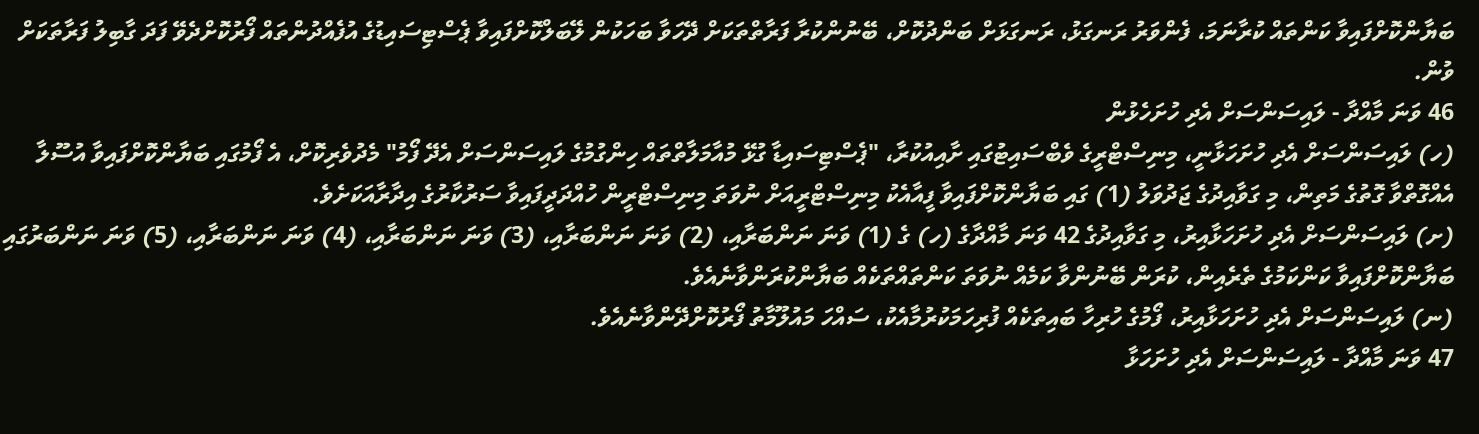ބަޔާންކޮށްފައިވާ ކަންތައް ކުރާނަމަ، ފެންވަރު ރަނގަޅު، ރަނގަޅަށް ބަންދުކޮށް، ބޭނުންކުރާ ފަރާތްތަކަށް ދޭހަވާ ބަހަކުން ލޭބަލްކޮށްފައިވާ ޕެސްޓިސައިޑުގެ އުފެއްދުންތައް ފޯރުކޮށްދެވޭ ފަދަ ގާބިލު ފަރާތަކަށް ވުން.
46 ވަނަ މާއްދާ - ލައިސަންސަށް އެދި ހުށަހެޅުން
(ހ) ލައިސަންސަށް އެދި ހުށަހަޅާނީ، މިނިސްޓްރީގެ ވެބްސައިޓުގައި ށާއިއުކުރާ، "ޕެސްޓިސައިޑާ ގުޅޭ މުއާމަލާތްތައް ހިންގުމުގެ ލައިސަންސަށް އެދޭ ފޯމު" މެދުވެރިކޮށް، އެ ފޯމުގައި ބަޔާންކޮށްފައިވާ އުސޫލާ އެއްގޮތްވާ ގޮތުގެ މަތިން، މި ގަވާއިދުގެ ޖަދުވަލު (1) ގައި ބަޔާންކޮށްފައިވާ ފީއާއެކު މިނިސްޓްރީއަށް ނުވަތަ މިނިސްޓްރީން ހުއްދަދީފައިވާ ސަރުކާރުގެ އިދާރާއަކަށެވެ.
(ށ) ލައިސަންސަށް އެދި ހުށަހަޅާއިރު، މި ގަވާއިދުގެ 42 ވަނަ މާއްދާގެ (ހ) ގެ (1) ވަނަ ނަންބަރާއި، (2) ވަނަ ނަންބަރާއި، (3) ވަނަ ނަންބަރާއި، (4) ވަނަ ނަންބަރާއި، (5) ވަނަ ނަންބަރުގައި ބަޔާންކޮށްފައިވާ ކަންކަމުގެ ތެރެއިން، ކުރަން ބޭނުންވާ ކަމެއް ނުވަތަ ކަންތައްތަކެއް ބަޔާންކުރަންވާނެއެވެ.
(ނ) ލައިސަންސަށް އެދި ހުށަހަޅާއިރު، ފޯމުގެ ހުރިހާ ބައިތަކެއް ފުރިހަމަކުރުމާއެކު، ސައްހަ މައުލޫމާތު ފޯރުކޮށްދޭންވާނެއެވެ.
47 ވަނަ މާއްދާ - ލައިސަންސަށް އެދި ހުށަހަޅާ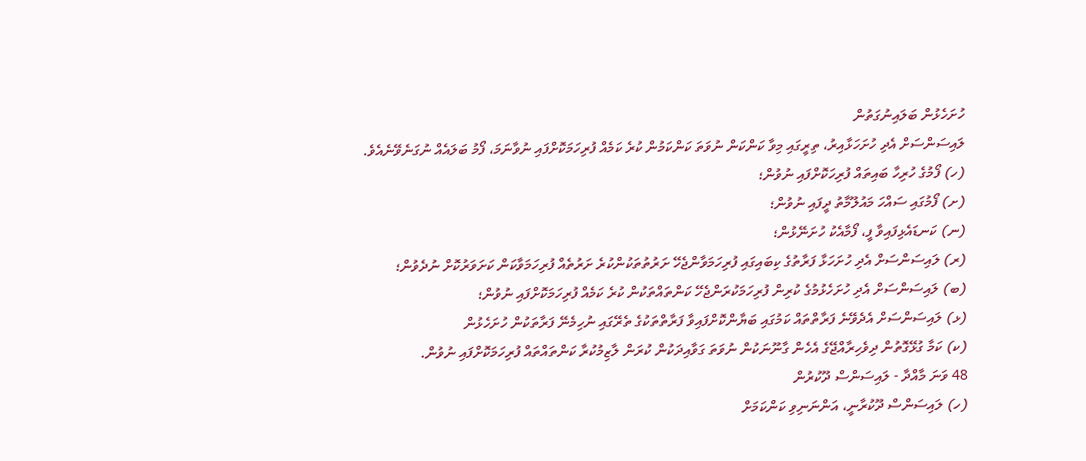ހުށަހެޅުން ބަލައިނުގަތުން
ލައިސަންސަށް އެދި ހުށަހަޅާއިރު، ތިރީގައި މިވާ ކަންކަން ނުވަތަ ކަންކަމުން ކުރެ ކަމެއް ފުރިހަމަކޮށްފައި ނުވާނަމަ، ފޯމު ބަލައެއް ނުގަނެވޭނެއެވެ.
(ހ) ފޯމުގެ ހުރިހާ ބައިތައް ފުރިހަކޮށްފައި ނުވުން؛
(ށ) ފޯމުގައި ސައްހަ މައުލޫމާތު ދީފައި ނުވުން؛
(ނ) ކަނޑައެޅިފައިވާ ފީ، ފޯމާއެކު ހުށަނޭޅުން؛
(ރ) ލައިސަންސަށް އެދި ހުށަހަޅާ ފަރާތުގެ ކިބައިގައި ފުރިހަމަވާންޖެހޭ ށަރުތުތަކުންކުރެ ށަރުތެއް ފުރިހަމަވާކަން ކަށަވަރުކޮށް ނުދެވުން؛
(ބ) ލައިސަންސަށް އެދި ހުށަހެޅުމުގެ ކުރިން ފުރިހަމަކުރަންޖެހޭ ކަންތައްތަކުން ކުރެ ކަމެއް ފުރިހަމަކޮށްފައި ނުވުން؛
(ޅ) ލައިސަންސަށް އެދެވޭނެ ފަރާތްތައް ކަމުގައި ބަޔާންކޮށްފައިވާ ފަރާތްތަކުގެ ތެރޭގައި ނުހިމެނޭ ފަރާތަކުން ހުށަހެޅުން
(ކ) ކަމާ ގުޅޭގޮތުން ދިވެހިރާއްޖޭގެ އެހެން ގާނޫނަކުން ނުވަތަ ގަވާއިދަކުން ކުރަން ލާޒިމުކުރާ ކަންތައްތައް ފުރިހަމަކޮށްފައި ނުވުން.
48 ވަނަ މާއްދާ - ލައިސަންސް ދޫކުރުން
(ހ) ލައިސަންސް ދޫކުރާނީ، އަންނަނިވި ކަންކަމަށް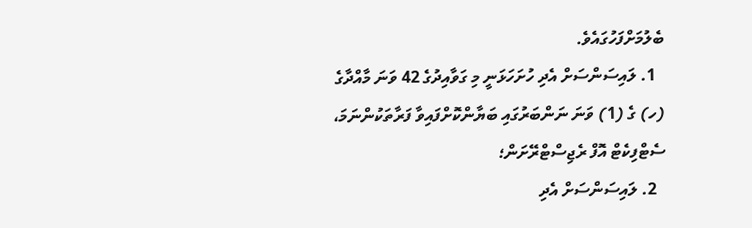ބެލުމަށްފަހުގައެވެ.
  1. ލައިސަންސަށް އެދި ހުށަހަޅަނީ މި ގަވާއިދުގެ 42 ވަނަ މާއްދާގެ (ހ) ގެ (1) ވަނަ ނަންބަރުގައި ބަޔާންކޮށްފައިވާ ފަރާތަކުންނަމަ، ސެޓްފިކެޓް އޮފް ރެޖިސްޓްރޭށަން؛
  2. ލައިސަންސަށް އެދި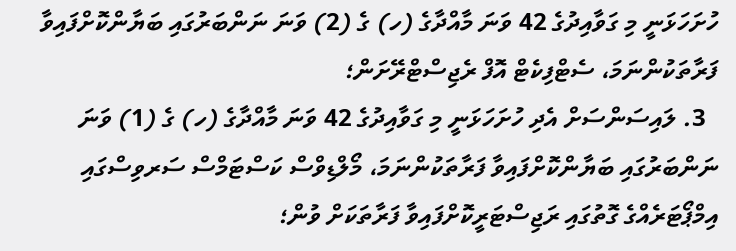ހުށަހަޅަނީ މި ގަވާއިދުގެ 42 ވަނަ މާއްދާގެ (ހ) ގެ (2) ވަނަ ނަންބަރުގައި ބަޔާންކޮށްފައިވާ ފަރާތަކުންނަމަ، ސެޓްފިކެޓް އޮފް ރެޖިސްޓްރޭށަން؛
  3. ލައިސަންސަށް އެދި ހުށަހަޅަނީ މި ގަވާއިދުގެ 42 ވަނަ މާއްދާގެ (ހ) ގެ (1) ވަނަ ނަންބަރުގައި ބަޔާންކޮށްފައިވާ ފަރާތަކުންނަމަ، މޯލްޑިވްސް ކަސްޓަމްސް ސަރވިސްގައި އިމްޕޯޓަރެއްގެ ގޮތުގައި ރަޖިސްޓަރީކޮށްފައިވާ ފަރާތަކަށް ވުން؛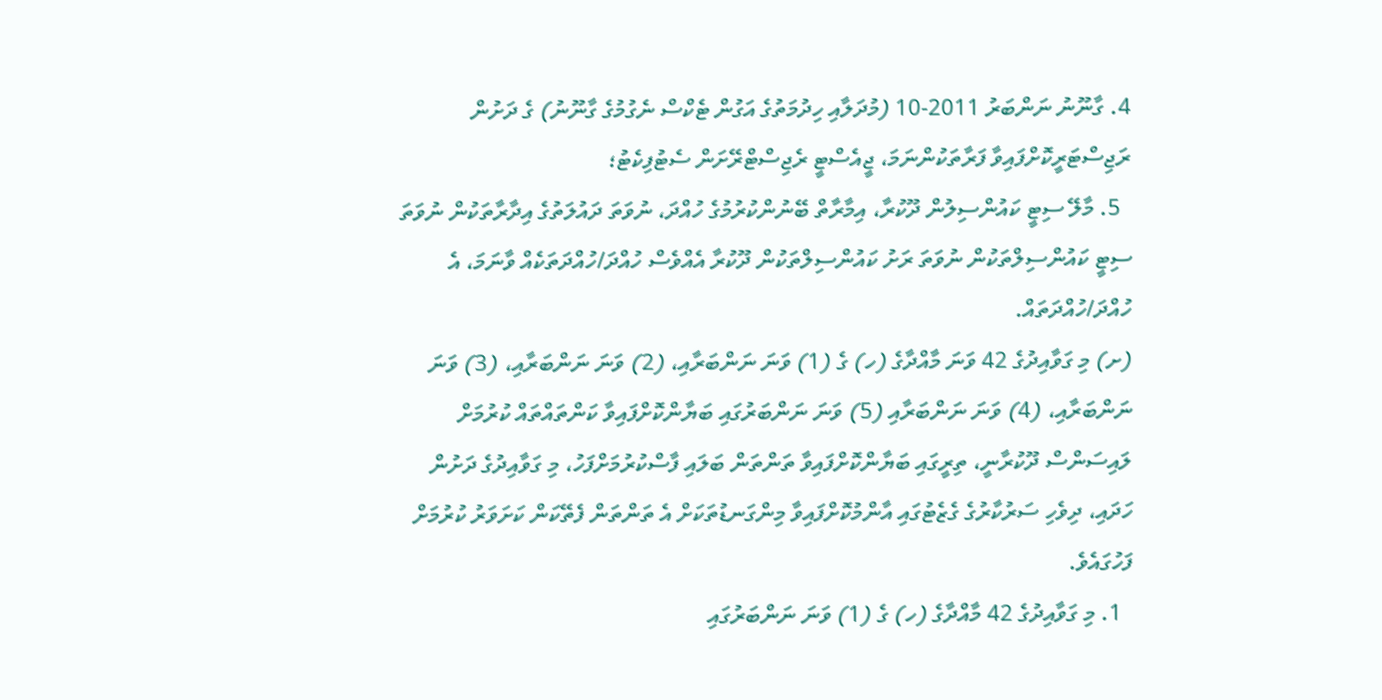4. ގާނޫނު ނަންބަރު 2011-10 (މުދަލާއި ހިދުމަތުގެ އަގުން ޓެކްސް ނެގުމުގެ ގާނޫނު) ގެ ދަށުން ރަޖިސްޓަރީކޮށްފައިވާ ފަރާތަކުންނަމަ، ޖީއެސްޓީ ރެޖިސްޓްރޭށަން ސެޓުފިކެޓު؛
  5. މާލޭ ސިޓީ ކައުންސިލުން ދޫކުރާ، އިމާރާތް ބޭނުންކުރުމުގެ ހުއްދަ، ނުވަތަ ދައުލަތުގެ އިދާރާތަކުން ނުވަތަ ސިޓީ ކައުންސިލްތަކުން ނުވަތަ ރަށު ކައުންސިލްތަކުން ދޫކުރާ އެއްވެސް ހުއްދަ/ހުއްދަތަކެއް ވާނަމަ، އެ ހުއްދަ/ހުއްދަތައް.
(ށ) މި ގަވާއިދުގެ 42 ވަނަ މާއްދާގެ (ހ) ގެ (1) ވަނަ ނަންބަރާއި، (2) ވަނަ ނަންބަރާއި، (3) ވަނަ ނަންބަރާއި، (4) ވަނަ ނަންބަރާއި (5) ވަނަ ނަންބަރުގައި ބަޔާންކޮށްފައިވާ ކަންތައްތައް ކުރުމަށް ލައިސަންސް ދޫކުރާނީ، ތިރީގައި ބަޔާންކޮށްފައިވާ ތަންތަން ބަލައި ފާސްކުރުމަށްފަހު، މި ގަވާއިދުގެ ދަށުން ހަދައި، ދިވެހި ސަރުކާރުގެ ގެޒެޓުގައި އާންމުކޮށްފައިވާ މިންގަނޑުތަކަށް އެ ތަންތަން ފެތޭކަން ކަށަވަރު ކުރުމަށް ފަހުގައެވެ.
  1. މި ގަވާއިދުގެ 42 މާއްދާގެ (ހ) ގެ (1) ވަނަ ނަންބަރުގައި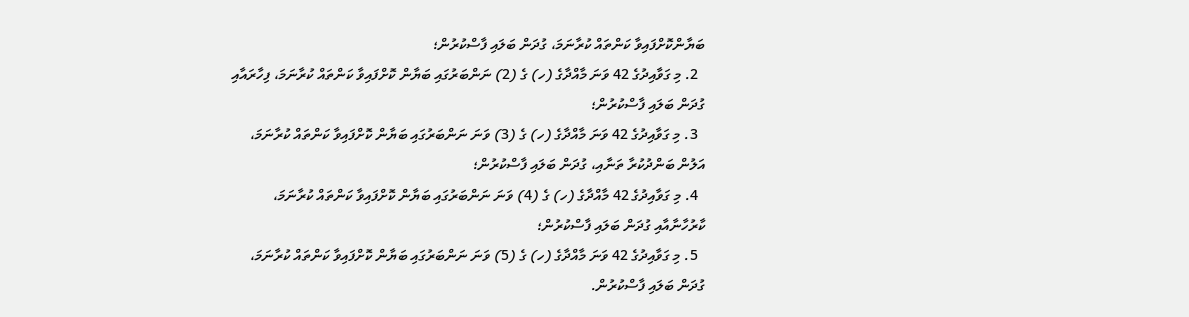ބަޔާންކޮށްފައިވާ ކަންތައް ކުރާނަމަ، ގުދަން ބަލައި ފާސްކުރުން؛
  2. މި ގަވާއިދުގެ 42 ވަނަ މާއްދާގެ (ހ) ގެ (2) ނަންބަރުގައި ބަޔާން ކޮށްފައިވާ ކަންތައް ކުރާނަމަ، ފިހާރައާއި ގުދަން ބަލައި ފާސްކުރުން؛
  3. މި ގަވާއިދުގެ 42 ވަނަ މާއްދާގެ (ހ) ގެ (3) ވަނަ ނަންބަރުގައި ބަޔާން ކޮށްފައިވާ ކަންތައް ކުރާނަމަ، އަލުން ބަންދުކުރާ ތަނާއި، ގުދަން ބަލައި ފާސްކުރުން؛
  4. މި ގަވާއިދުގެ 42 މާއްދާގެ (ހ) ގެ (4) ވަނަ ނަންބަރުގައި ބަޔާން ކޮށްފައިވާ ކަންތައް ކުރާނަމަ، ކާރުހާނާއާއި ގުދަން ބަލައި ފާސްކުރުން؛
  5. މި ގަވާއިދުގެ 42 ވަނަ މާއްދާގެ (ހ) ގެ (5) ވަނަ ނަންބަރުގައި ބަޔާން ކޮށްފައިވާ ކަންތައް ކުރާނަމަ، ގުދަން ބަލައި ފާސްކުރުން.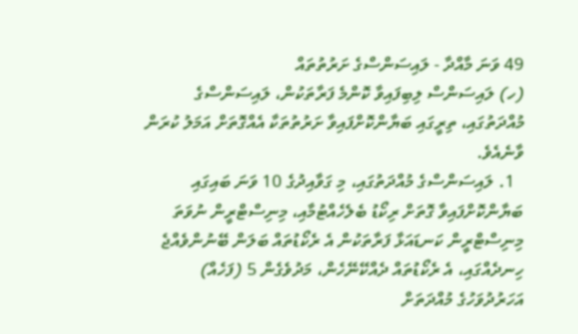49 ވަނަ މާއްދާ - ލައިސަންސްގެ ށަރުތުތައް
(ހ) ލައިސަންސް ލިބިފައިވާ ކޮންމެ ފަރާތަކުން، ލައިސަންސްގެ މުއްދަތުގައި، ތިރީގައި ބަޔާންކޮށްފައިވާ ށަރުތުތަކާ އެއްގޮތަށް އަމަލު ކުރަން ވާނެއެވެ.
  1. ލައިސަންސްގެ މުއްދަތުގައި، މި ގަވާއިދުގެ 10 ވަނަ ބައިގައި ބަޔާންކޮށްފައިވާ ގޮތަށް ރިކޯޑު ބެލެހެއްޓުމާއި، މިނިސްޓްރީން ނުވަތަ މިނިސްޓްރީން ކަނޑައަޅާ ފަރާތަކުން އެ ރެކޯޑުތައް ބަލަން ބޭނުންވެއްޖެ ހިނދެއްގައި، އެ ރެކޯޑުތައް ދެއްކޭނޭހެން، މަދުވެގެން 5 (ފަހެއް) އަހަރުދުވަހުގެ މުއްދަތަށް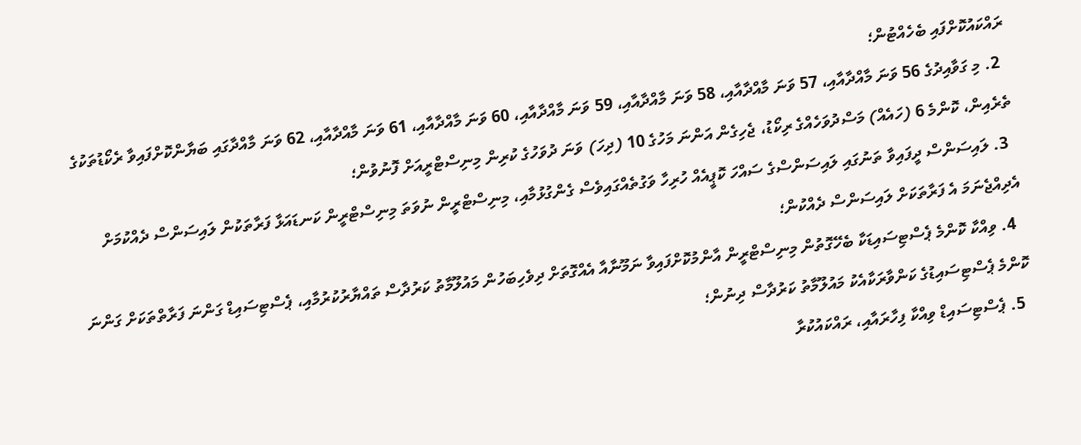ރައްކައުކޮށްފައި ބެހެއްޓުން؛
  2. މި ގަވާއިދުގެ 56 ވަނަ މާއްދާއާއި، 57 ވަނަ މާއްދާއާއި، 58 ވަނަ މާއްދާއާއި، 59 ވަނަ މާއްދާއާއި، 60 ވަނަ މާއްދާއާއި، 61 ވަނަ މާއްދާއާއި، 62 ވަނަ މާއްދާގައި ބަޔާންކޮށްފައިވާ ރެކޯޑުތަކުގެ ތެރެއިން، ކޮންމެ 6 (ހައެއް) މަސްދުވަހެއްގެ ރިކޯޑު، ޖެހިގެން އަންނަ މަހުގެ 10 (ދިހަ) ވަނަ ދުވަހުގެ ކުރިން މިނިސްޓްރީއަށް ފޮނުވުން؛
  3. ލައިސަންސް ދީފައިވާ ތަނުގައި ލައިސަންސްގެ ސައްހަ ކޮޕީއެއް ހުރިހާ ވަގުތެއްގައިވެސް ގެންގުޅުމާއި، މިނިސްޓްރީން ނުވަތަ މިނިސްޓްރީން ކަނޑައަޅާ ފަރާތަކުން ލައިސަންސް ދެއްކުމަށް އެދިއްޖެނަމަ އެ ފަރާތަކަށް ލައިސަންސް ދެއްކުން؛
  4. ވިއްކާ ކޮންމެ ޕެސްޓިސައިޑަކާ ބެހޭގޮތުން މިނިސްޓްރީން އާންމުކޮށްފައިވާ ނަމޫނާއާ އެއްގޮތަށް ދިވެހިބަހުން މައުލޫމާތު ކަރުދާސް ތައްޔާރުކުރުމާއި، ޕެސްޓިސައިޑް ގަންނަ ފަރާތްތަކަށް ގަންނަ ކޮންމެ ޕެސްޓިސައިޑުގެ ކަންވާރަކާއެކު މައުލޫމާތު ކަރުދާސް ދިނުން؛
  5. ޕެސްޓިސައިޑް ވިއްކާ ފިހާރައާއި، ރައްކައުކުރާ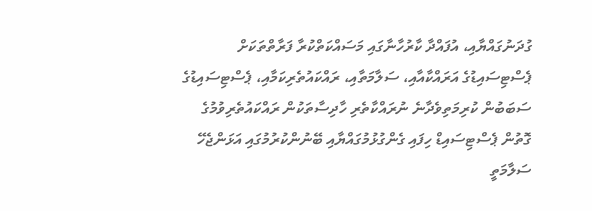ގުދަނުގައްޔާއި، އުފައްދާ ކާރުހާނާގައި މަސައްކަތްކުރާ ފަރާތްތަކަށް ޕެސްޓިސައިޑުގެ އަރައްކާއާއި، ސަލާމަތާއި، ރައްކައުތެރިކަމާއި، ޕެސްޓިސައިޑުގެ ސަބަބުން ކުރިމަތިވެދާނެ ނުރައްކާތެރި ހާދިސާތަކުން ރައްކައުތެރިވުމުގެ ގޮތުން ޕެސްޓިސައިޑް ހިފައި ގެންގުޅުމުގައްޔާއި ބޭނުންކުރުމުގައި އަޅަންޖެހޭ ސަލާމަތީ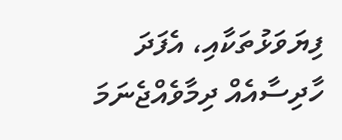ފިޔަވަޅުތަކާއި، އެފަދަ ހާދިސާއެއް ދިމާވެއްޖެނަމަ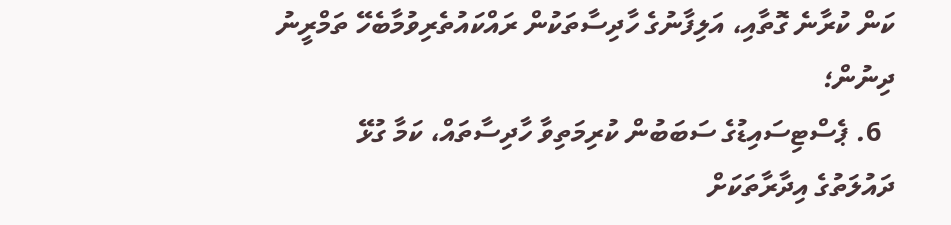ކަން ކުރާނެ ގޮތާއި، އަލިފާނުގެ ހާދިސާތަކުން ރައްކައުތެރިވުމާބެހޭ ތަމްރީނު ދިނުން؛
  6. ޕެސްޓިސައިޑުގެ ސަބަބުން ކުރިމަތިވާ ހާދިސާތައް، ކަމާ ގުޅޭ ދައުލަތުގެ އިދާރާތަކަށް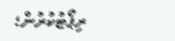ރިޕޯޓުކުރުން؛